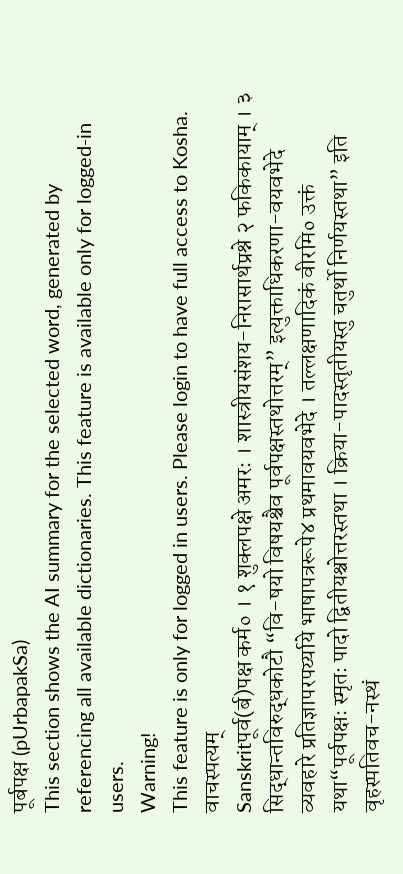पूर्बपक्ष (pUrbapakSa)
This section shows the AI summary for the selected word, generated by referencing all available dictionaries. This feature is available only for logged-in users.
Warning!
This feature is only for logged in users. Please login to have full access to Kosha.
वाचस्पत्यम्
Sanskritपूर्व(र्ब)पक्ष कर्म० । १ शुक्लपक्षे अमरः । शास्त्रीयसंशय-निरासार्थप्रश्ने २ फकिकायाम् । ३ सिद्धान्तविरुद्धकोटौ “वि-षयो विषयश्चैव पूर्वपक्षस्तथोत्तरम्” इत्युक्ताधिकरणा-वयवभेदे व्यवहारे प्रतिज्ञापरपर्य्याये भाषापत्ररूपे४ प्रथमावयवभेदे । तल्लक्षणादिकं वीरमि० उक्तं यथा“पूर्वपक्षः स्मृतः पादो द्वितीयश्चोत्तरस्तथा । क्रिया-पादस्तृतीयस्तु चतुर्थो निर्णयस्तथा” इति वृहस्पतिवच-नस्थं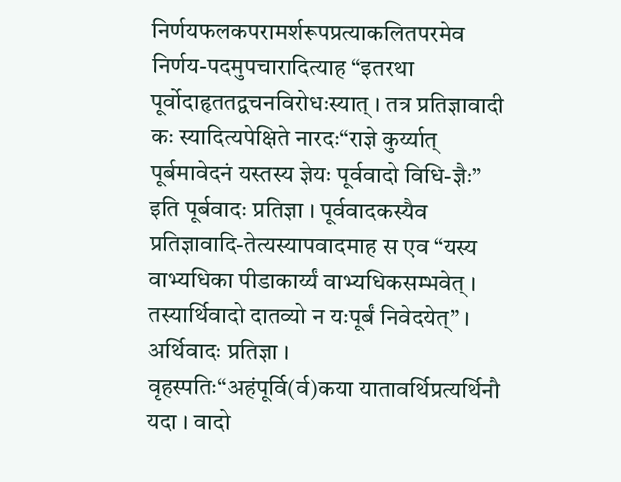निर्णयफलकपरामर्शरूपप्रत्याकलितपरमेव निर्णय-पदमुपचारादित्याह “इतरथा पूर्वोदाहृततद्वचनविरोधःस्यात् । तत्र प्रतिज्ञावादी कः स्यादित्यपेक्षिते नारदः“राज्ञे कुर्य्यात् पूर्बमावेदनं यस्तस्य ज्ञेयः पूर्ववादो विधि-ज्ञैः” इति पूर्बवादः प्रतिज्ञा । पूर्ववादकस्यैव प्रतिज्ञावादि-तेत्यस्यापवादमाह स एव “यस्य वाभ्यधिका पीडाकार्य्यं वाभ्यधिकसम्भवेत् । तस्यार्थिवादो दातव्यो न यःपूर्बं निवेदयेत्” । अर्थिवादः प्रतिज्ञा । वृहस्पतिः“अहंपूर्वि(र्व)कया यातावर्थिप्रत्यर्थिनौ यदा । वादो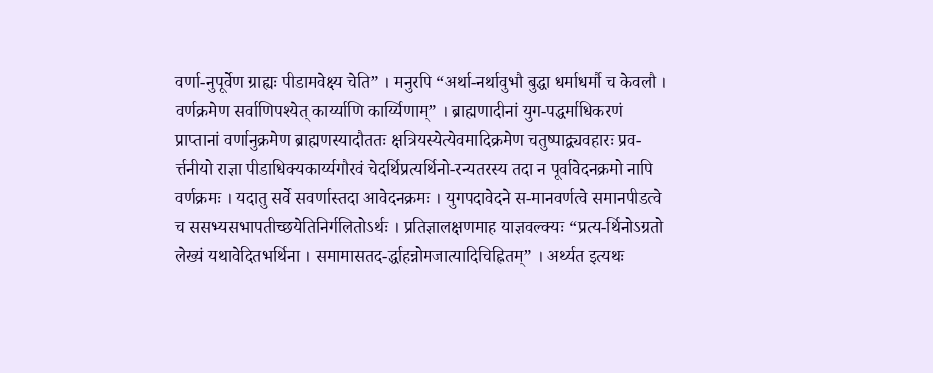वर्णा-नुपूर्वेण ग्राह्यः पीडामवेक्ष्य चेति” । मनुरपि “अर्था-नर्थावुभौ बुद्धा धर्माधर्मौ च केवलौ । वर्णक्रमेण सर्वाणिपश्येत् कार्य्याणि कार्य्यिणाम्” । ब्राह्मणादीनां युग-पद्धर्माधिकरणं प्राप्तानां वर्णानुक्रमेण ब्राह्मणस्यादौततः क्षत्रियस्येत्येवमादिक्रमेण चतुष्पाद्व्यवहारः प्रव-र्त्तनीयो राज्ञा पीडाधिक्यकार्य्यगौरवं चेदर्थिप्रत्यर्थिनो-रन्यतरस्य तदा न पूर्वावेदनक्रमो नापि वर्णक्रमः । यदातु सर्वे सवर्णास्तदा आवेदनक्रमः । युगपदावेदने स-मानवर्णत्वे समानपीडत्वे च ससभ्यसभापतीच्छयेतिनिर्गलितोऽर्थः । प्रतिज्ञालक्षणमाह याज्ञवल्क्यः “प्रत्य-र्थिनोऽग्रतो लेख्यं यथावेदितभर्थिना । समामासतद-र्द्धाहन्नोमजात्यादिचिह्नितम्” । अर्थ्यत इत्यथः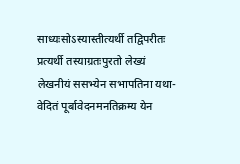साध्यःसोऽस्यास्तीत्यर्थी तद्विपरीतः प्रत्यर्थी तस्याग्रतःपुरतो लेख्यं लेखनीयं ससभ्येन सभापतिना यथा-वेदितं पूर्बावेदनमनतिक्रम्य येन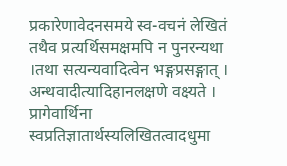प्रकारेणावेदनसमये स्व-वचनं लेखितं तथैव प्रत्यर्थिसमक्षमपि न पुनरन्यथा ।तथा सत्यन्यवादित्वेन भङ्गप्रसङ्गात् । अन्थवादीत्यादिहानलक्षणे वक्ष्यते । प्रागेवार्थिना स्वप्रतिज्ञातार्थस्यलिखितत्वादधुमा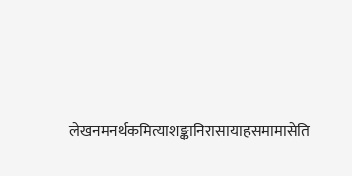लेखनमनर्थकमित्याशङ्कानिरासायाहसमामासेति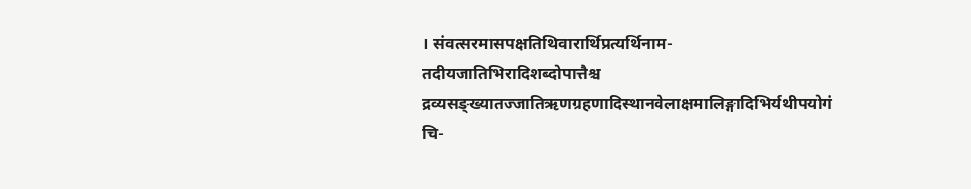। संवत्सरमासपक्षतिथिवारार्थिप्रत्यर्थिनाम-तदीयजातिभिरादिशब्दोपात्तैश्च द्रव्यसङ्ख्यातज्जातिऋणग्रहणादिस्थानवेलाक्षमालिङ्गादिभिर्यथीपयोगं चि-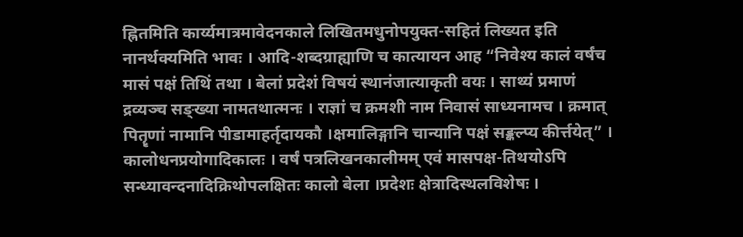ह्नितमिति कार्य्यमात्रमावेदनकाले लिखितमधुनोपयुक्त-सहितं लिख्यत इति नानर्थक्यमिति भावः । आदि-शब्दग्राह्याणि च कात्यायन आह “निवेश्य कालं वर्षंच मासं पक्षं तिथिं तथा । बेलां प्रदेशं विषयं स्थानंजात्याकृती वयः । साथ्यं प्रमाणं द्रव्यञ्च सङ्ख्या नामतथात्मनः । राज्ञां च क्रमशी नाम निवासं साध्यनामच । क्रमात् पितॄणां नामानि पीडामाहर्तृदायकौ ।क्षमालिङ्गानि चान्यानि पक्षं सङ्कल्प्य कीर्त्तयेत्” । कालोधनप्रयोगादिकालः । वर्षं पत्रलिखनकालीमम् एवं मासपक्ष-तिथयोऽपि सन्ध्यावन्दनादिक्रिथोपलक्षितः कालो बेला ।प्रदेशः क्षेत्रादिस्थलविशेषः ।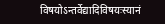विषयोऽन्तर्वेद्यादिविषयःस्यानं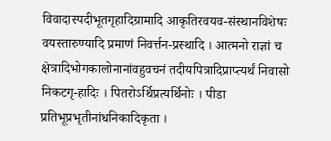विवादास्पदीभूतगृहादिग्रामादि आकृतिरवयव-संस्थानविशेषः वयस्तारुण्यादि प्रमाणं निवर्त्तन-प्रस्थादि । आत्मनो राज्ञां च क्षेत्रादिभोगकालोनानांवहुवचनं तदीयपित्रादिप्राप्त्यर्थं निवासो निकटगृ-हादिः । पितरोऽर्थिप्रत्यर्थिनोः । पीडा प्रतिभूप्रभृतीनांधनिकादिकृता ।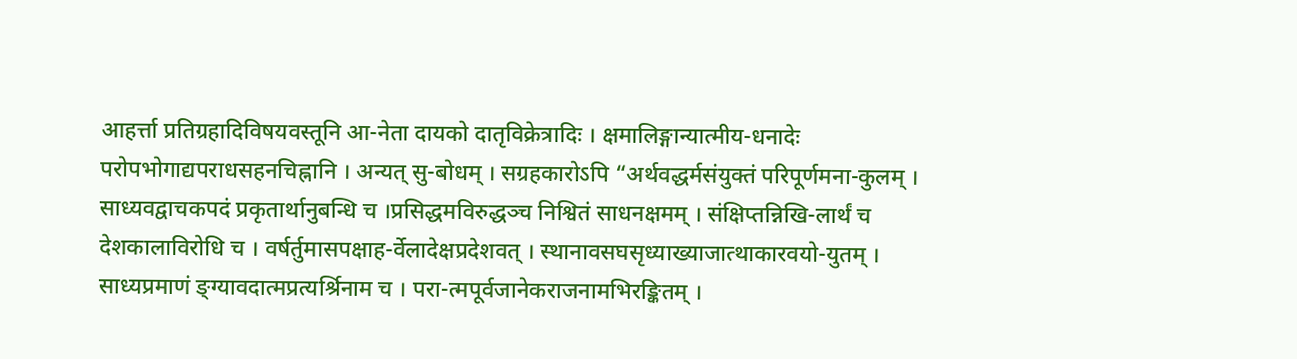आहर्त्ता प्रतिग्रहादिविषयवस्तूनि आ-नेता दायको दातृविक्रेत्रादिः । क्षमालिङ्गान्यात्मीय-धनादेः परोपभोगाद्यपराधसहनचिह्नानि । अन्यत् सु-बोधम् । सग्रहकारोऽपि “अर्थवद्धर्मसंयुक्तं परिपूर्णमना-कुलम् । साध्यवद्वाचकपदं प्रकृतार्थानुबन्धि च ।प्रसिद्धमविरुद्धञ्च निश्वितं साधनक्षमम् । संक्षिप्तन्निखि-लार्थं च देशकालाविरोधि च । वर्षर्तुमासपक्षाह-र्वेलादेक्षप्रदेशवत् । स्थानावसघसृध्याख्याजात्थाकारवयो-युतम् । साध्यप्रमाणं ङ्ग्यावदात्मप्रत्यर्श्रिनाम च । परा-त्मपूर्वजानेकराजनामभिरङ्कितम् ।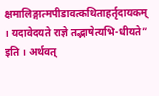क्षमालिङ्गात्मपीडावत्कथिताहर्तृदायकम् । यदावेदयते राज्ञे तद्भाषेत्यभि-धीयते” इति । अर्थवत्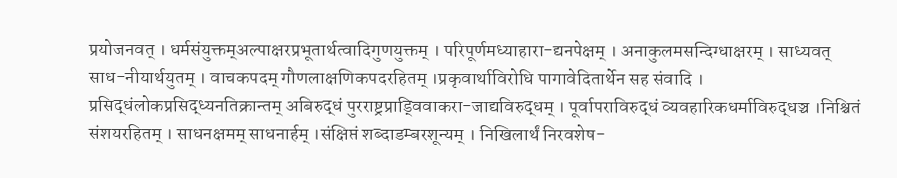प्रयोजनवत् । धर्मसंयुक्तम्अल्पाक्षरप्रभूतार्थत्वादिगुणयुक्तम् । परिपूर्णमध्याहारा-द्यनपेक्षम् । अनाकुलमसन्दिग्धाक्षरम् । साध्यवत् साध-नीयार्थयुतम् । वाचकपदम् गौणलाक्षणिकपदरहितम् ।प्रकृवार्थाविरोधि पागावेदितार्थेन सह संवादि । प्रसिद्धंलोकप्रसिद्ध्यनतिक्रान्तम् अबिरुद्धं पुरराष्ट्रप्राड्विवाकरा-जाद्यविरुद्धम् । पूर्वापराविरुद्धं व्यवहारिकधर्माविरुद्धञ्च ।निश्चितं संशयरहितम् । साधनक्षमम् साधनार्हम् ।संक्षिप्तं शब्दाडम्बरशून्यम् । निखिलार्थं निरवशेष-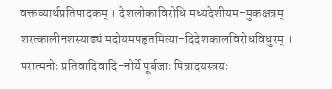वक्तव्यार्थप्रतिपादकम् । देशलोकाविरोधि मध्यदेशीयम-मुकक्षत्रम् शरत्कालीनशस्याढ्यं मदोयमपहृतमित्या-दिदेशकालविरोधविधुरम् । परात्मनोः प्रतिवादिवादि-नोर्ये पूर्बजाः पित्रादयस्त्रयः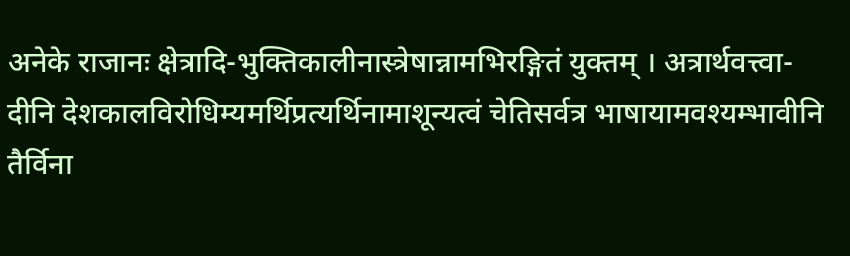अनेके राजानः क्षेत्रादि-भुक्तिकालीनास्त्रेषान्नामभिरङ्गितं युक्तम् । अत्रार्थवत्त्वा-दीनि देशकालविरोधिम्यमर्थिप्रत्यर्थिनामाशून्यत्वं चेतिसर्वत्र भाषायामवश्यम्भावीनि तैर्विना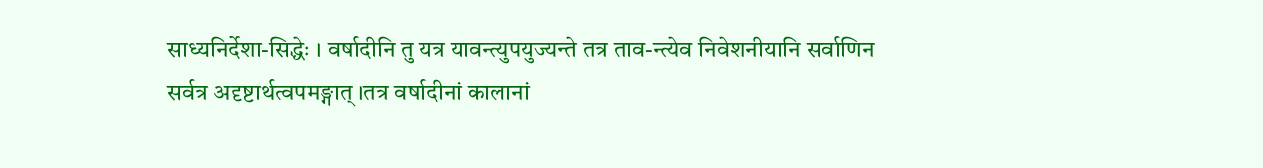साध्यनिर्देशा-सिद्धेः । वर्षादीनि तु यत्र यावन्त्युपयुज्यन्ते तत्र ताव-न्त्येव निवेशनीयानि सर्वाणिन सर्वत्र अदृष्टार्थत्वपमङ्गात् ।तत्र वर्षादीनां कालानां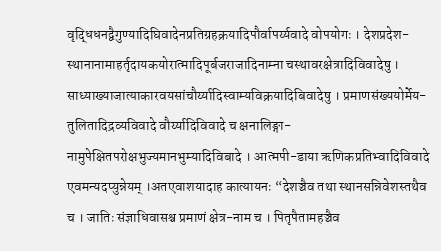वृद्धिधनद्वैगुण्यादिघिवादेनप्रतिग्रहक्रयादिपौर्वापर्य्यवादे वोपयोगः । देशप्रदेश-स्थानानामाहर्तृदायकयोरात्मादिपूर्बजराजादिनाम्ना चस्थावरक्षेत्रादिविवादेषु । साध्याख्याजात्याकारवयसांचौर्य्यादिस्वाम्यविक्रयादिबिवादेषु । प्रमाणसंख्ययोर्मेय-तुलितादिद्रव्यविवादे वौर्य्यादिविवादे च क्षनालिङ्गा-नामुपेक्षितपरोक्षभुज्यमानभुम्यादिविबादे । आत्मपी-डाया ऋणिकप्रतिभ्वादिविवादे एवमन्यदप्युन्नेयम् ।अतएवाशयादाह कात्यायनः “देशञ्चैव तथा स्थानसन्निवेशस्तथैव च । जातिः संज्ञाधिवासश्च प्रमाणं क्षेत्र-नाम च । पितृपैतामहञ्चैव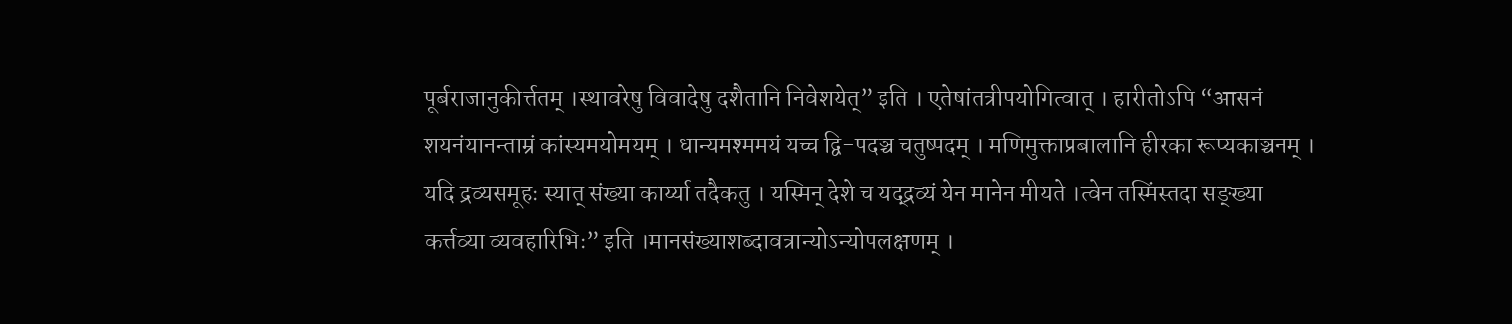पूर्बराजानुकीर्त्ततम् ।स्थावरेषु विवादेषु दशैतानि निवेशयेत्” इति । एतेषांतत्रीपयोगित्वात् । हारीतोऽपि “आसनं शयनंयानन्ताम्रं कांस्यमयोमयम् । धान्यमश्ममयं यच्च द्वि-पदञ्च चतुष्पदम् । मणिमुक्ताप्रबालानि हीरका रूप्यकाञ्चनम् । यदि द्रव्यसमूहः स्यात् संख्या कार्य्या तदैकतु । यस्मिन् देशे च यद्द्रव्यं येन मानेन मीयते ।त्वेन तस्मिंस्तदा सङ्ख्या कर्त्तव्या व्यवहारिभिः” इति ।मानसंख्याशब्दावत्रान्योऽन्योपलक्षणम् ।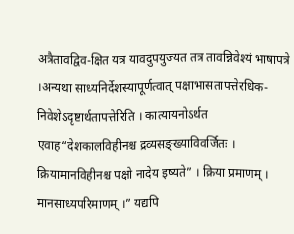अत्रैतावद्विव-क्षित यत्र यावदुपयुज्यत तत्र तावन्निवेश्यं भाषापत्रे ।अन्यथा साध्यनिर्देशस्यापूर्णत्वात् पक्षाभासतापत्तेरधिक-निवेशेऽदृष्टार्थतापत्तेरिति । कात्यायनोऽर्थत एवाह“देशकालविहीनश्च द्रव्यसङ्ख्याविवर्जितः । क्रियामानविहीनश्च पक्षो नादेय इष्यते” । क्रिया प्रमाणम् । मानसाध्यपरिमाणम् ।” यद्यपि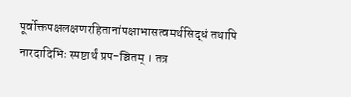पूर्वोक्तपक्षलक्षणरहितानांपक्षाभासत्वमर्थसिद्धं तथापि नारदादिभिः स्पष्टार्थं प्रप-ञ्चितम् । तत्र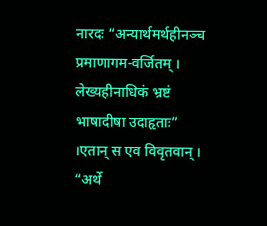नारदः “अन्यार्थमर्थहीनञ्च प्रमाणागम-वर्जितम् । लेख्यहीनाधिकं भ्रष्टं भाषादीषा उदाहृताः” ।एतान् स एव विवृतवान् । “अर्थे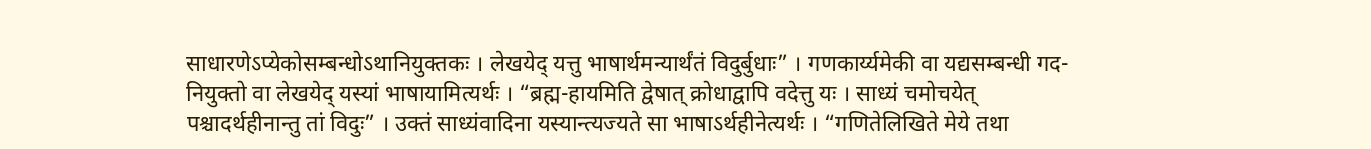साधारणेऽप्येकोसम्बन्धोऽथानियुक्तकः । लेखयेद् यत्तु भाषार्थमन्यार्थंतं विदुर्बुधाः” । गणकार्य्यमेकी वा यद्यसम्बन्धी गद-नियुक्तो वा लेखयेद् यस्यां भाषायामित्यर्थः । “ब्रह्म-हायमिति द्वेषात् क्रोधाद्वापि वदेत्तु यः । साध्यं चमोचयेत् पश्चादर्थहीनान्तु तां विदुः” । उक्तं साध्यंवादिना यस्यान्त्यज्यते सा भाषाऽर्थहीनेत्यर्थः । “गणितेलिखिते मेये तथा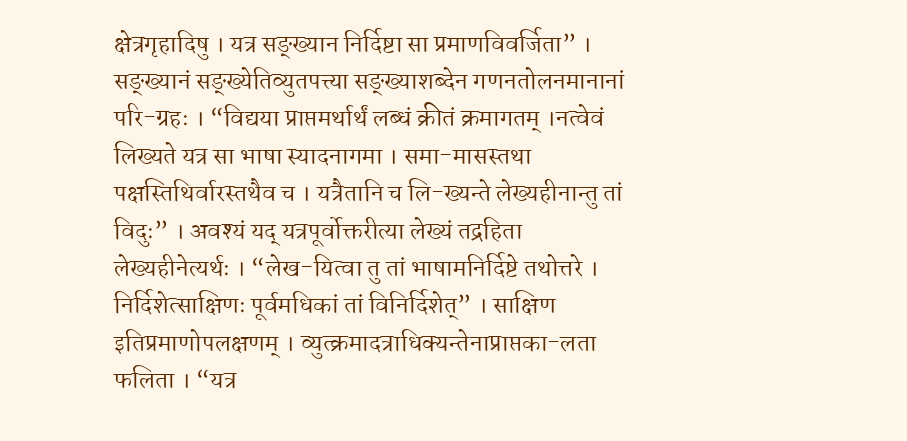क्षेत्रगृहादिषु । यत्र सङ्ख्यान निर्दिष्टा सा प्रमाणविवर्जिता” । सङ्ख्यानं सङ्ख्येतिव्युतपत्त्या सङ्ख्याशब्देन गणनतोलनमानानां परि-ग्रहः । “विद्यया प्राप्तमर्थार्थं लब्धं क्रीतं क्रमागतम् ।नत्वेवं लिख्यते यत्र सा भाषा स्यादनागमा । समा-मासस्तथा पक्षस्तिथिर्वारस्तथैव च । यत्रैतानि च लि-ख्यन्ते लेख्यहीनान्तु तां विदुः” । अवश्यं यद् यत्रपूर्वोक्तरीत्या लेख्यं तद्रहिता लेख्यहीनेत्यर्थः । “लेख-यित्वा तु तां भाषामनिर्दिष्टे तथोत्तरे । निर्दिशेत्साक्षिणः पूर्वमधिकां तां विनिर्दिशेत्” । साक्षिण इतिप्रमाणोपलक्षणम् । व्युत्क्रमादत्राधिक्यन्तेनाप्राप्तका-लता फलिता । “यत्र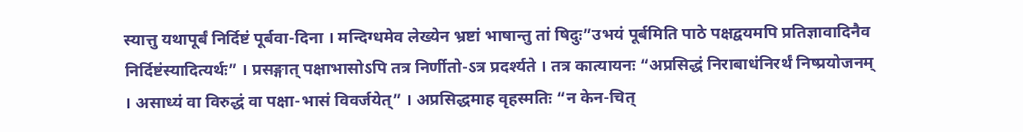स्यात्तु यथापूर्बं निर्दिष्टं पूर्बवा-दिना । मन्दिग्धमेव लेख्येन भ्रष्टां भाषान्तु तां षिदुः”उभयं पूर्बमिति पाठे पक्षद्वयमपि प्रतिज्ञावादिनैव निर्दिष्टंस्यादित्यर्थः” । प्रसङ्गात् पक्षाभासोऽपि तत्र निर्णीतो-ऽत्र प्रदर्श्यते । तत्र कात्यायनः “अप्रसिद्धं निराबाधंनिरर्थं निष्प्रयोजनम् । असाध्यं वा विरुद्धं वा पक्षा-भासं विवर्जयेत्” । अप्रसिद्धमाह वृहस्मतिः “न केन-चित्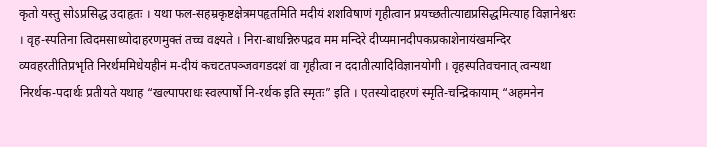कृतो यस्तु सोऽप्रसिद्ध उदाहृतः । यथा फल-सहम्रकृष्टक्षेत्रमपहृतमिति मदीयं शशविषाणं गृहीत्वान प्रयच्छतीत्याद्यप्रसिद्धमित्याह विज्ञानेश्वरः । वृह-स्पतिना त्विदमसाध्योदाहरणमुक्तं तच्च वक्ष्यते । निरा-बाधन्निरुपद्रव मम मन्दिरे दीप्यमानदीपकप्रकाशेनायंखमन्दिर व्यवहरतीतिप्रभृति निरर्थममिधेयहीनं म-दीयं कचटतपञ्जवगडदशं वा गृहीत्वा न ददातीत्यादिविज्ञानयोगी । वृहस्पतिवचनात् त्वन्यथा निरर्थक-पदार्थः प्रतीयते यथाह “खल्पापराधः स्वल्पार्षो नि-रर्थक इति स्मृतः” इति । एतस्योदाहरणं स्मृति-चन्द्रिकायाम् “अहमनेन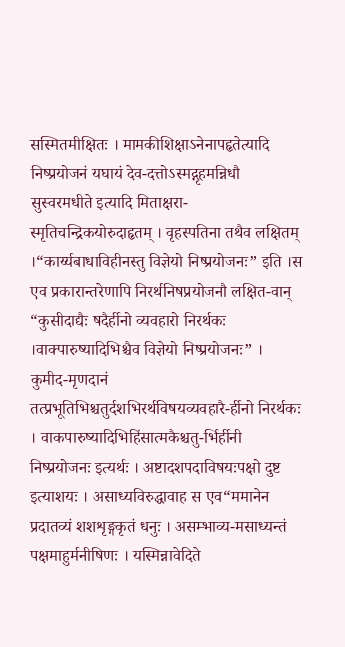सस्मितमीक्षितः । मामकीशिक्षाऽनेनापहृतेत्यादि निष्प्रयोजनं यघायं देव-दत्तोऽस्मद्गृहमन्निधौ सुस्वरमधीते इत्यादि मिताक्षरा-स्मृतिचन्द्रिकयोरुदाहृतम् । वृहस्पतिना तथैव लक्षितम् ।“कार्य्यबाधाविहीनस्तु विज्ञेयो निष्प्रयोजनः” इति ।स एव प्रकारान्तरेणापि निरर्थनिषप्रयोजनौ लक्षित-वान् “कुसीदाद्यैः षदैर्हीनो व्यवहारो निरर्थकः ।वाक्पारुष्यादिभिश्चैव विज्ञेयो निष्प्रयोजनः” । कुमीद-मृणदानं तत्प्रभूतिभिश्चतुर्दशभिरर्थविषयव्यवहारै-र्हीनो निरर्थकः । वाकपारुष्यादिभिहिंसात्मकैश्चतु-र्भिर्हीनी निष्प्रयोजनः इत्यर्थः । अष्टादशपदाविषयःपक्षो दुष्ट इत्याशयः । असाध्यविरुद्धावाह स एव“ममानेन प्रदातव्यं शशशृङ्गकृतं धनुः । असम्भाव्य-मसाध्यन्तं पक्षमाहुर्मनीषिणः । यस्मिन्नावेदिते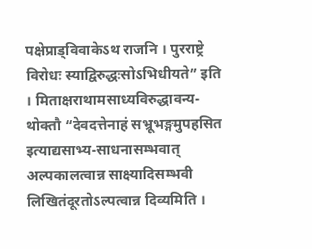पक्षेप्राड्विवाकेऽथ राजनि । पुरराष्ट्रे विरोधः स्याद्विरुद्धःसोऽभिधीयते” इति । मिताक्षराथामसाध्यविरुद्धावन्य-थोक्तौ “देवदत्तेनाहं सभ्रूभङ्गमुपहसित इत्याद्यसाभ्य-साधनासम्भवात् अल्पकालत्वान्न साक्ष्यादिसम्भवी लिखितंदूरतोऽल्पत्वान्न दिव्यमिति ।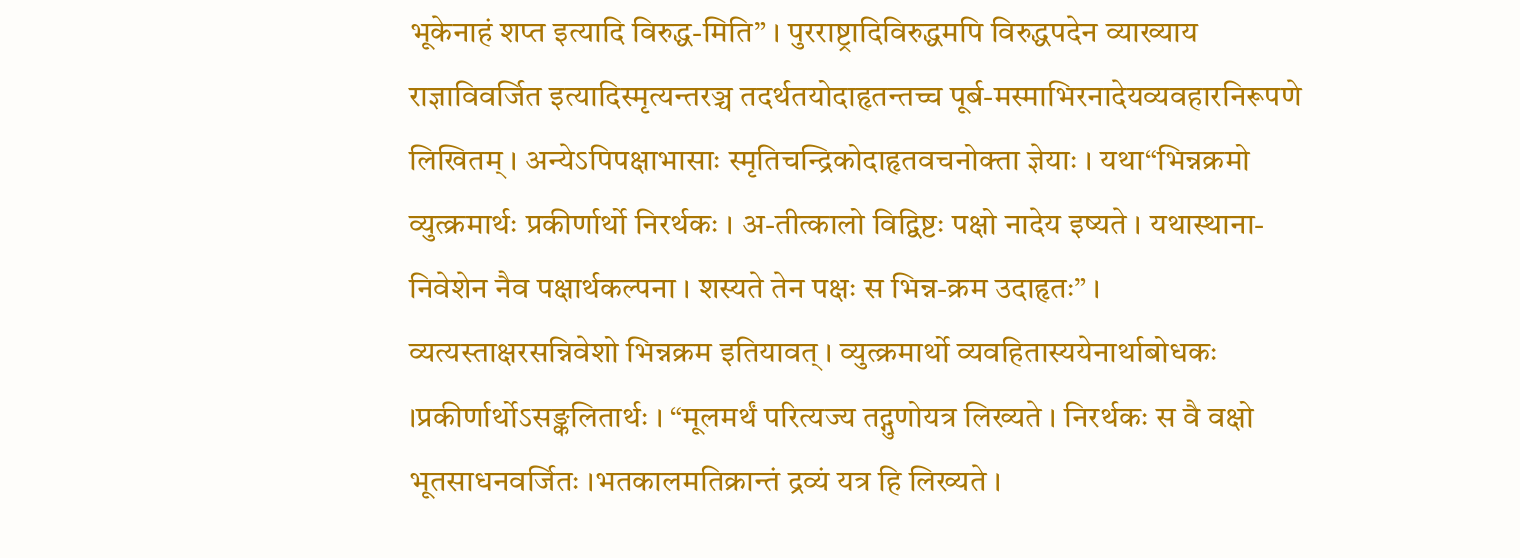भूकेनाहं शप्त इत्यादि विरुद्ध-मिति” । पुरराष्ट्रादिविरुद्धमपि विरुद्धपदेन व्याख्याय राज्ञाविवर्जित इत्यादिस्मृत्यन्तरञ्च तदर्थतयोदाहृतन्तच्च पूर्ब-मस्माभिरनादेयव्यवहारनिरूपणे लिखितम् । अन्येऽपिपक्षाभासाः स्मृतिचन्द्रिकोदाहृतवचनोक्ता ज्ञेयाः । यथा“भिन्नक्रमो व्युत्क्रमार्थः प्रकीर्णार्थो निरर्थकः । अ-तीत्कालो विद्विष्टः पक्षो नादेय इष्यते । यथास्थाना-निवेशेन नैव पक्षार्थकल्पना । शस्यते तेन पक्षः स भिन्न-क्रम उदाहृतः” । व्यत्यस्ताक्षरसन्निवेशो भिन्नक्रम इतियावत् । व्युत्क्रमार्थो व्यवहितास्ययेनार्थाबोधकः ।प्रकीर्णार्थोऽसङ्कलितार्थः । “मूलमर्थं परित्यज्य तद्गुणोयत्र लिख्यते । निरर्थकः स वै वक्षो भूतसाधनवर्जितः ।भतकालमतिक्रान्तं द्रव्यं यत्र हि लिख्यते ।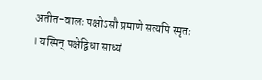अतीत-वालः पक्षोऽसौ प्रमाणे सत्यपि स्मृतः । यस्मिन् पक्षेद्विधा साध्यं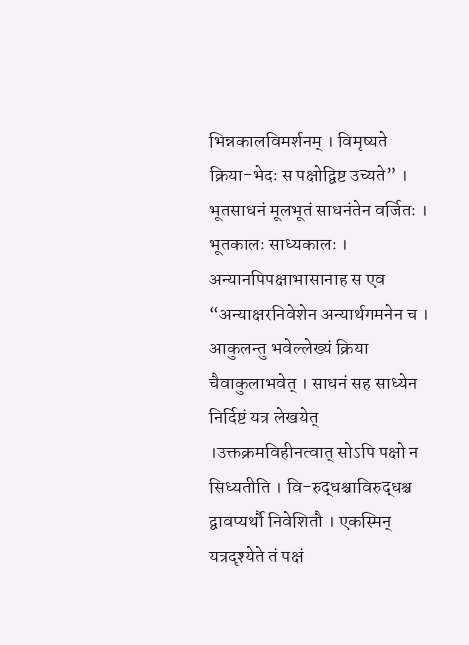भिन्नकालविमर्शनम् । विमृष्यते क्रिया-भेदः स पक्षोद्विष्ट उच्यते” । भूतसाधनं मूलभूतं साधनंतेन वर्जितः । भूतकालः साध्यकालः । अन्यानपिपक्षाभासानाह स एव “अन्याक्षरनिवेशेन अन्यार्थगमनेन च । आकुलन्तु भवेल्लेख्यं क्रिया चैवाकुलाभवेत् । साधनं सह साध्येन निर्दिष्टं यत्र लेखयेत् ।उक्तक्रमविहीनत्वात् सोऽपि पक्षो न सिध्यतीति । वि-रुद्धश्चाविरुद्धश्च द्वावप्यर्थौ निवेशितौ । एकस्मिन् यत्रदृश्येते तं पक्षं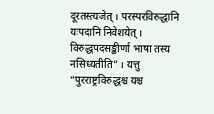दूरतस्त्यजेत् । परस्परविरुद्धानि यःपदानि निवेशयेत् । विरुद्धपदसङ्कीर्णा भाषा तस्य नसिध्यतीति” । यत्तु “पुरराष्ट्रविरुद्धश्च यश्च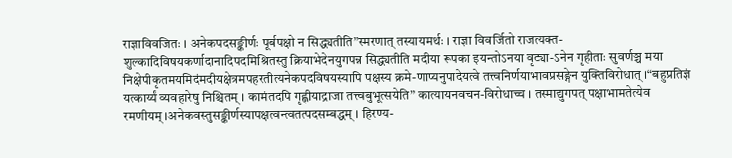राज्ञाविवजितः । अनेकपदसङ्कीर्णः पूर्बपक्षो न सिद्ध्यतीति”स्मरणात् तस्यायमर्थः । राज्ञा विवर्जितो राजत्यक्त-शुल्कादिविषयकर्णादानादिपदमिश्रितस्तु क्रियाभेदेनयुगपन्न सिद्ध्यतीति मदीया रूपका इयन्तोऽनया वृट्या-ऽनेन गृहीताः सुवर्णञ्च मया निक्षेपीकृतमयमिदंमदीयक्षेत्रमपहरतीत्यनेकपदविषयस्यापि पक्षस्य क्रमे-णाप्यनुपादेयत्वे तत्त्वनिर्णयाभावप्रसङ्गेन युक्तिविरोधात् ।“बहुप्रतिज्ञं यत्कार्य्यं व्यवहारेषु निश्चितम् । कामंतदपि गृह्णीयाद्राजा तत्त्वबुभूत्सयेति” कात्यायनवचन-विरोधाच्च । तस्माद्युगपत् पक्षाभामतेत्येव रमणीयम् ।अनेकवस्तुसङ्कीर्णस्यापक्षत्वन्त्वतत्पदसम्बद्धम् । हिरण्य-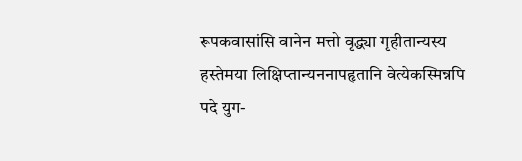रूपकवासांसि वानेन मत्तो वृद्ध्या गृहीतान्यस्य हस्तेमया लिक्षिप्तान्यननापहृतानि वेत्येकस्मिन्नपि पदे युग-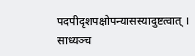पदपीदृशपक्षोपन्यासस्यादुष्टत्वात् । साध्यञ्च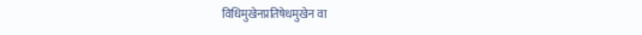विधिमुखेनप्रतिषेधमुखेन वा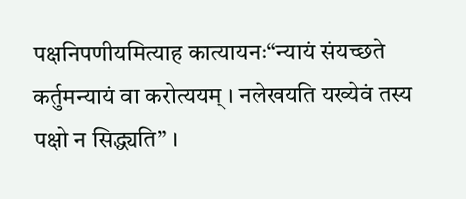पक्षनिपणीयमित्याह कात्यायनः“न्यायं संयच्छते कर्तुमन्यायं वा करोत्ययम् । नलेखयति यख्येवं तस्य पक्षो न सिद्ध्यति” ।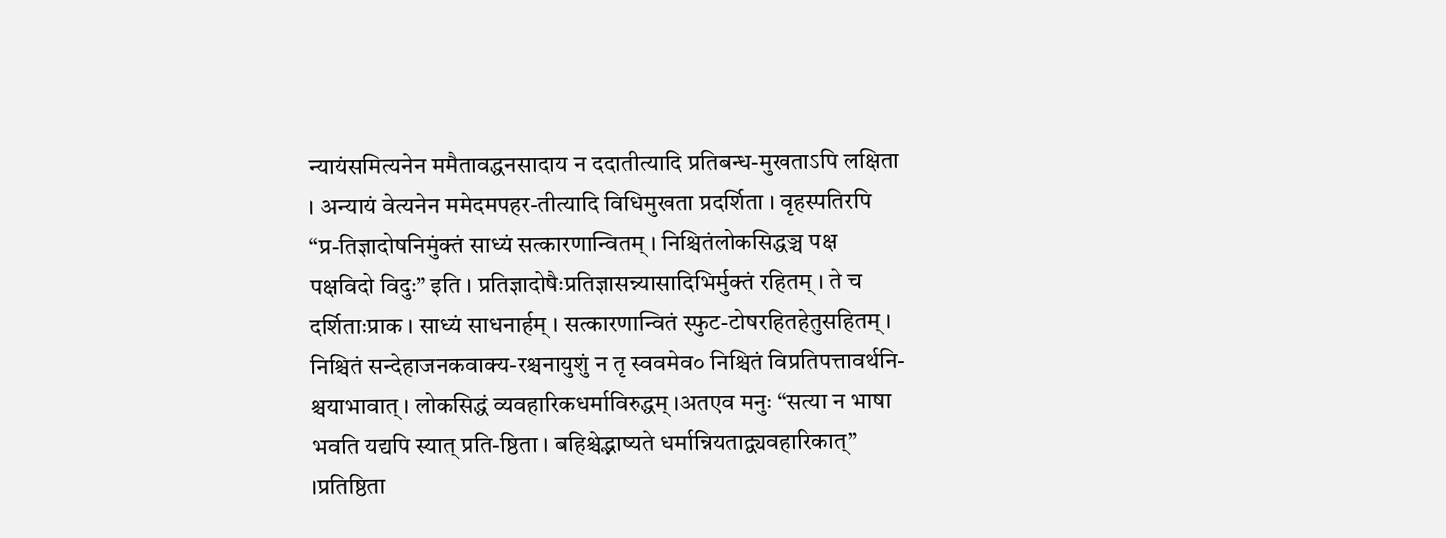न्यायंसमित्यनेन ममैतावद्धनसादाय न ददातीत्यादि प्रतिबन्ध-मुखताऽपि लक्षिता । अन्यायं वेत्यनेन ममेदमपहर-तीत्यादि विधिमुखता प्रदर्शिता । वृहस्पतिरपि “प्र-तिज्ञादोषनिमुंक्तं साध्यं सत्कारणान्वितम् । निश्चितंलोकसिद्धञ्च पक्ष पक्षविदो विदुः” इति । प्रतिज्ञादोषैःप्रतिज्ञासन्न्यासादिभिर्मुक्तं रहितम् । ते च दर्शिताःप्राक । साध्यं साधनार्हम् । सत्कारणान्वितं स्फुट-टोषरहितहेतुसहितम् । निश्चितं सन्देहाजनकवाक्य-रश्चनायुशुं न तृ स्ववमेव० निश्चितं विप्रतिपत्तावर्थनि-श्चयाभावात् । लोकसिद्धं व्यवहारिकधर्माविरुद्धम् ।अतएव मनुः “सत्या न भाषा भवति यद्यपि स्यात् प्रति-ष्ठिता । बहिश्चेद्भाष्यते धर्मान्नियताद्व्यवहारिकात्” ।प्रतिष्ठिता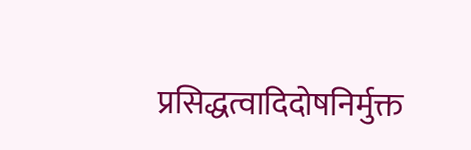प्रसिद्धत्वादिदोषनिर्मुक्त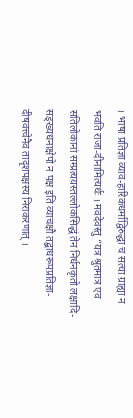। भाषा प्रतिज्ञा व्याव-हारिकधर्माद्विरुद्धा च सत्या ग्राह्या न भवति राजा-दीनामित्यर्थः । मवदेवस्तु “यत्र श्रुतमात्र एव सतिलोकानां सम्प्रत्ययस्तल्लोकसिद्धं तेन निर्धनकृतो लक्षादि-सङ्ख्यधनाक्षेपो न पक्ष इति व्याचक्षौ तद्बाधरूपप्रतिज्ञा-दीषवत्त्वेनैव तादृशपक्षस्य निराकरणात् ।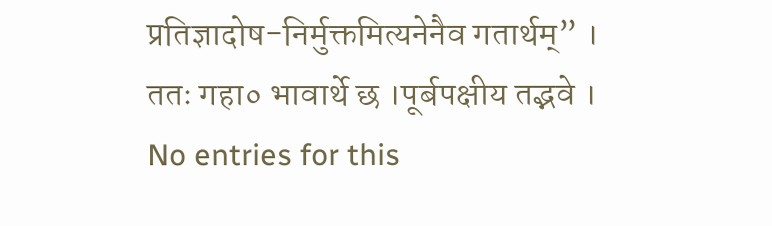प्रतिज्ञादोष-निर्मुक्तमित्यनेनैव गतार्थम्” । ततः गहा० भावार्थे छ ।पूर्बपक्षीय तद्भवे ।
No entries for this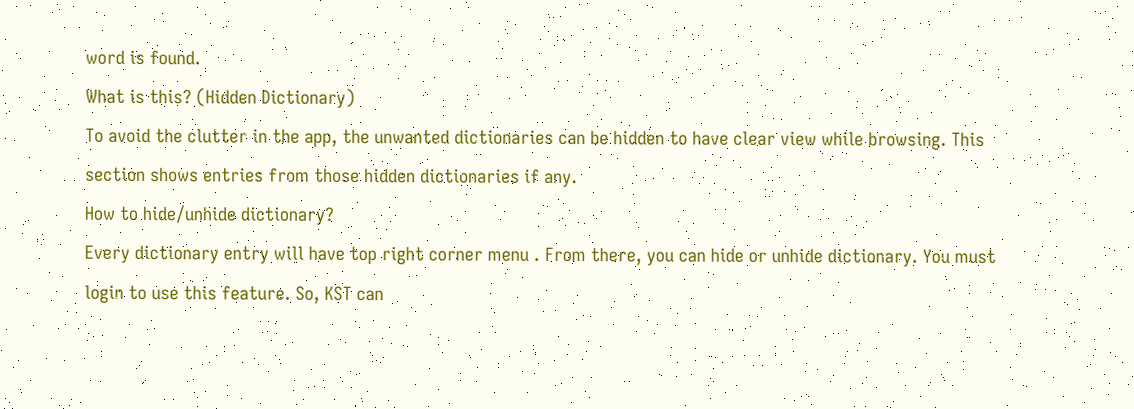word is found.
What is this? (Hidden Dictionary)
To avoid the clutter in the app, the unwanted dictionaries can be hidden to have clear view while browsing. This section shows entries from those hidden dictionaries if any.
How to hide/unhide dictionary?
Every dictionary entry will have top right corner menu . From there, you can hide or unhide dictionary. You must login to use this feature. So, KST can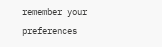remember your preferences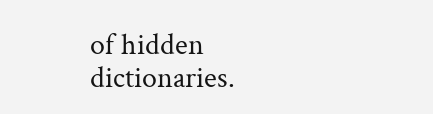of hidden dictionaries.